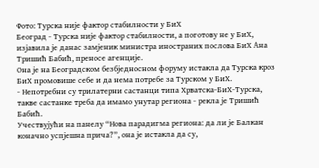Фото: Турска није фактор стабилности у БиХ
Београд - Турска није фактор стабилности, а поготову не у БиХ, изјавила је данас замјеник министра иностраних послова БиХ Ана Тришић Бабић, преносе агенције.
Она је на Београдском безбједносном форуму истакла да Турска кроз БиХ промовише себе и да нема потребе за Турском у БиХ.
- Непотребни су трилатерни састанци типа Хрватска-БиХ-Турска, такве састанке треба да имамо унутар региона - рекла је Тришић Бабић.
Учествујући на панелу “Нова парадигма региона: да ли је Балкан коначно успјешна прича?”, она је истакла да су,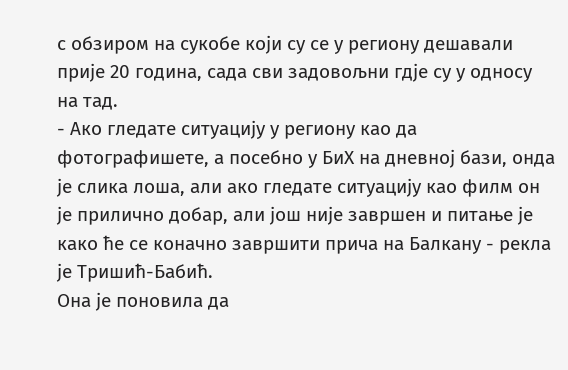с обзиром на сукобе који су се у региону дешавали прије 20 година, сада сви задовољни гдје су у односу на тад.
- Ако гледате ситуацију у региону као да фотографишете, а посебно у БиХ на дневној бази, онда је слика лоша, али ако гледате ситуацију као филм он је прилично добар, али још није завршен и питање је како ће се коначно завршити прича на Балкану - рекла је Тришић-Бабић.
Она је поновила да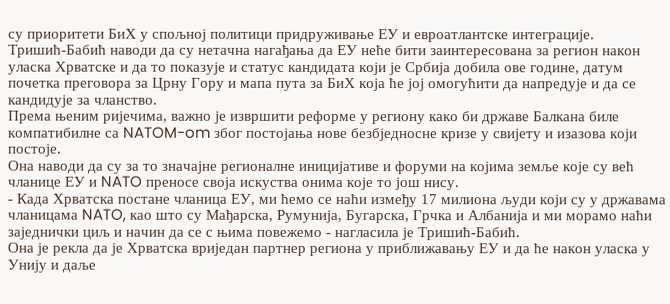су приоритети БиХ у спољној политици придруживање ЕУ и евроатлантске интеграције.
Тришић-Бабић наводи да су нетачна нагађања да ЕУ неће бити заинтересована за регион након уласка Хрватске и да то показује и статус кандидата који је Србија добила ове године, датум почетка преговора за Црну Гору и мапа пута за БиХ која ће јој омогућити да напредује и да се кандидује за чланство.
Према њеним ријечима, важно је извршити реформе у региону како би државе Балкана биле компатибилне са NATOM-om због постојања нове безбједносне кризе у свијету и изазова који постоје.
Она наводи да су за то значајне регионалне иницијативе и форуми на којима земље које су већ чланице ЕУ и NATO преносе своја искуства онима које то још нису.
- Када Хрватска постане чланица ЕУ, ми ћемо се наћи између 17 милиона људи који су у државама чланицама NATO, као што су Мађарска, Румунија, Бугарска, Грчка и Албанија и ми морамо наћи заједнички циљ и начин да се с њима повежемо - нагласила је Тришић-Бабић.
Она је рекла да је Хрватска вриједан партнер региона у приближавању ЕУ и да ће након уласка у Унију и даље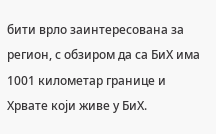бити врло заинтересована за регион, с обзиром да са БиХ има 1001 километар границе и Хрвате који живе у БиХ.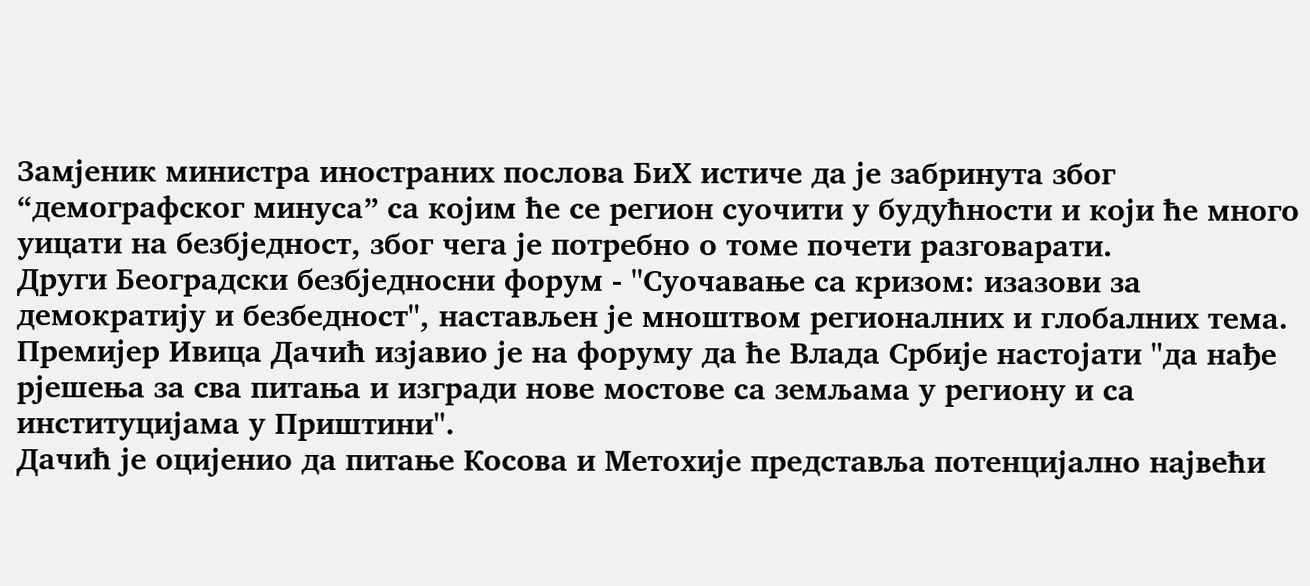Замјеник министра иностраних послова БиХ истиче да је забринута због “демографског минуса” са којим ће се регион суочити у будућности и који ће много уицати на безбједност, због чега је потребно о томе почети разговарати.
Други Београдски безбједносни форум - "Суочавање са кризом: изазови за демократију и безбедност", настављен је мноштвом регионалних и глобалних тема.
Премијер Ивица Дачић изјавио је на форуму да ће Влада Србије настојати "да нађе рјешења за сва питања и изгради нове мостове са земљама у региону и са институцијама у Приштини".
Дачић је оцијенио да питање Косова и Метохије представља потенцијално највећи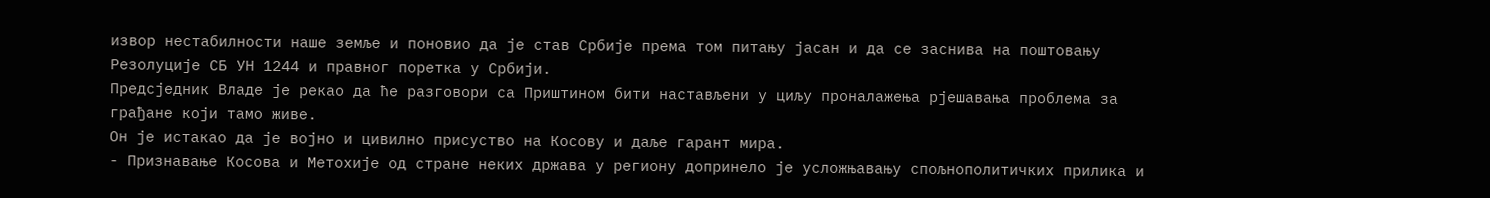извор нестабилности наше земље и поновио да је став Србије према том питању јасан и да се заснива на поштовању Резолуције СБ УН 1244 и правног поретка у Србији.
Предсједник Владе је рекао да ће разговори са Приштином бити настављени у циљу проналажења рјешавања проблема за грађане који тамо живе.
Он је истакао да је војно и цивилно присуство на Косову и даље гарант мира.
- Признавање Косова и Метохије од стране неких држава у региону допринело је усложњавању спољнополитичких прилика и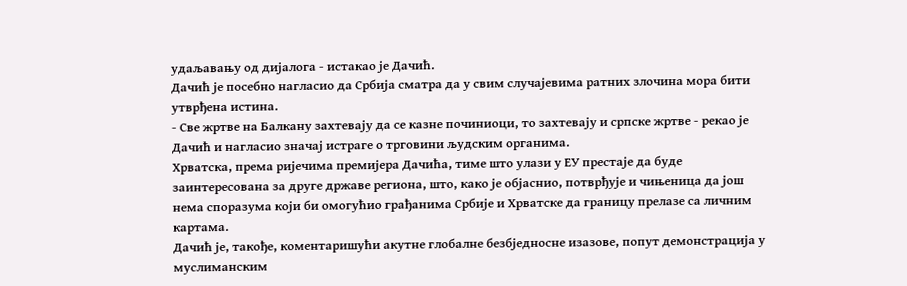удаљавању од дијалога - истакао је Дачић.
Дачић је посебно нагласио да Србија сматра да у свим случајевима ратних злочина мора бити утврђена истина.
- Све жртве на Балкану захтевају да се казне починиоци, то захтевају и српске жртве - рекао је Дачић и нагласио значај истраге о трговини људским органима.
Хрватска, према ријечима премијера Дачића, тиме што улази у ЕУ престаје да буде заинтересована за друге државе региона, што, како је објаснио, потврђује и чињеница да још нема споразума који би омогућио грађанима Србије и Хрватске да границу прелазе са личним картама.
Дачић је, такође, коментаришући акутне глобалне безбједносне изазове, попут демонстрација у муслиманским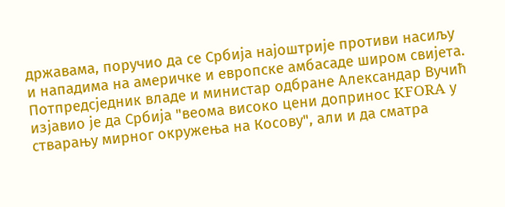државама, поручио да се Србија најоштрије противи насиљу и нападима на америчке и европске амбасаде широм свијета.
Потпредсједник владе и министар одбране Aлександар Вучић изјавио је да Србија "веома високо цени допринос KFORA у стварању мирног окружења на Косову", али и да сматра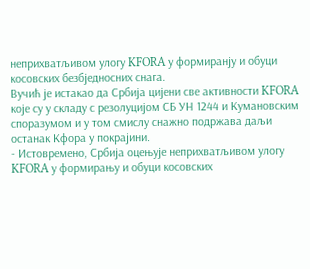неприхватљивом улогу KFORA у формиранју и обуци косовских безбједносних снага.
Вучић је истакао да Србија цијени све активности KFORA које су у складу с резолуцијом СБ УН 1244 и Кумановским споразумом и у том смислу снажно подржава даљи останак Кфора у покрајини.
- Истовремено, Србија оцењује неприхватљивом улогу KFORA у формирању и обуци косовских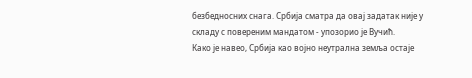безбедносних снага. Србија сматра да овај задатак није у складу с повереним мандатом - упозорио је Вучић.
Како је навео, Србија као војно неутрална земља остаје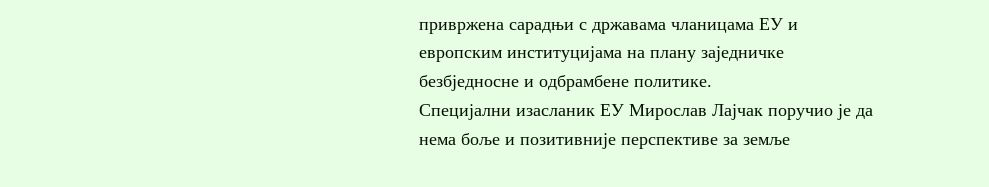привржена сарадњи с државама чланицама ЕУ и европским институцијама на плану заједничке безбједносне и одбрамбене политике.
Специјални изасланик ЕУ Мирослав Лајчак поручио је да нема боље и позитивније перспективе за земље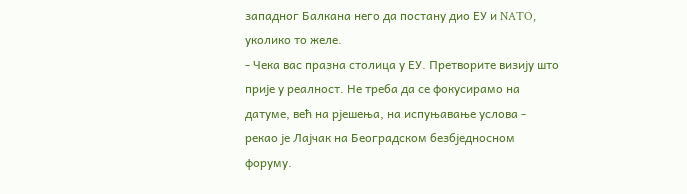западног Балкана него да постану дио ЕУ и NATO, уколико то желе.
- Чека вас празна столица у ЕУ. Претворите визију што прије у реалност. Не треба да се фокусирамо на датуме, већ на рјешења, на испуњавање услова - рекао је Лајчак на Београдском безбједносном форуму.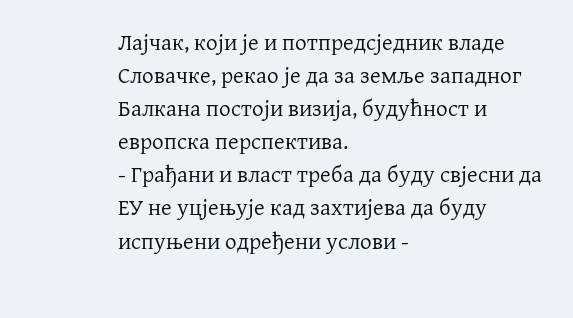Лајчак, који је и потпредсједник владе Словачке, рекао је да за земље западног Балкана постоји визија, будућност и европска перспектива.
- Грађани и власт треба да буду свјесни да ЕУ не уцјењује кад захтијева да буду испуњени одређени услови -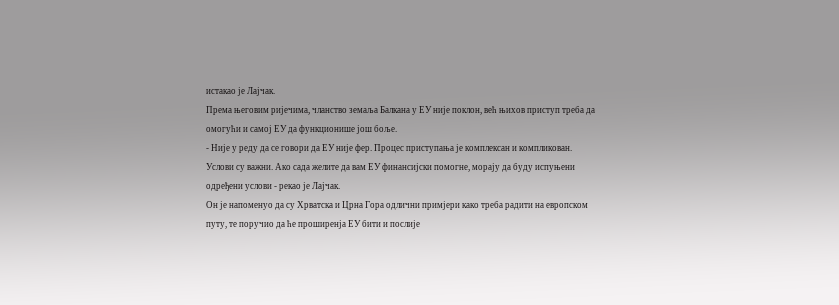истакао је Лајчак.
Према његовим ријечима, чланство земаља Балкана у ЕУ није поклон, већ њихов приступ треба да омогући и самој ЕУ да функционише још боље.
- Није у реду да се говори да ЕУ није фер. Процес приступања је комплексан и компликован. Услови су важни. Aко сада желите да вам ЕУ финансијски помогне, морају да буду испуњени одређени услови - рекао је Лајчак.
Он је напоменуо да су Хрватска и Црна Гора одлични примјери како треба радити на европском путу, те поручио да ће проширенја ЕУ бити и послије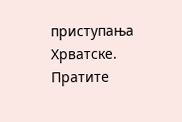приступања Хрватске.
Пратите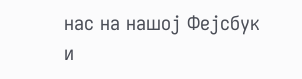нас на нашој Фејсбук и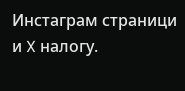Инстаграм страници и X налогу.